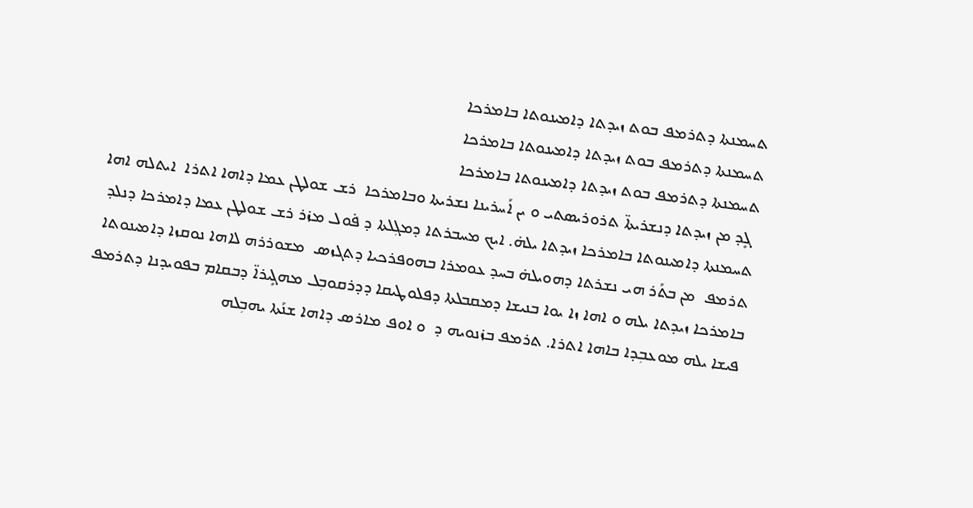ܬܚܡܢܬܐ ܕܬܪܡܦ ܒܘܬ ܙܝܕܬܐ ܕܐܡܝܢܘܬܐ ܒܐܡܪܟܐ
ܬܚܡܢܬܐ ܕܬܪܡܦ ܒܘܬ ܙܝܕܬܐ ܕܐܡܝܢܘܬܐ ܒܐܡܪܟܐ
ܬܚܡܢܬܐ ܕܬܪܡܦ ܒܘܬ ܙܝܕܬܐ ܕܐܡܝܢܘܬܐ ܒܐܡܪܟܐ
 ܓܻܕ ܡܢ ܙܝܕܬܐ ܕܢܫܪܝܬܐ̈ ܬܪܘܪܝܣܬܝ ܘ ܝܢ ܐܰܚܪܝܢܐ ܢܫܪܝܬܐ ܘܒܐܡܪܟܐ  ܪܫ ܫܘܠܛܢ ܥܡܐ ܕܐܗܐ ܐܬܪܐ  ܐܝܬܠܗ ܐܗܐ ܬܚܡܢܬܐ ܕܐܡܝܢܘܬܐ ܒܐܡܪܟܐ ܙܝܕܬܐ ܝܠܗ̇. ܐܝܟ ܡܚܒܪܬܐ ܕܡܓܼܠܬܐ ܕ ܦ̇ܘܠ ܡܙ̇ܪ ܪܫ ܫܘܠܛܢ ܥܡܐ ܕܐܡܪܟܐ ܕܢܠܕ ܬܪܡܦ  ܡܢ ܒܬܰܪ ܗܝ ܢܫܪܬܐ ܕܗܘܝܠܗ̇ ܒܚܕ ܥܘܡܪܐ ܒܗܘܦܪܟܝܐ ܕܬܓܙܣ  ܡܫܘܪܪܗ ܠܐܗܐ ܢܘܩܙܐ ܕܐܡܝܢܘܬܐ ܒܐܡܪܟܐ ܙܝܕܬܐ ܝܠܗ ܘ ܐܗܐ ܙܐ ܝܘܐ ܒܢܝܫܐ ܕܡܩܒܠܬܐ ܕܦܠܘܛܝܩܐ ܕܕܪܩܘܒܼܠ ܡܗܓܻܝܪܐ̈ ܕܒܩܐܡ ܒܦܘܝܕܢܐ ܕܬܪܡܦ ܦܝܫܐ ܝܠܗ ܡܘܥܒܼܕܐ ܒܐܗܐ ܐܬܪܐ. ܬܪܡܦ ܒܙ̇ܢܘܝܗ ܕ  ܘ ܐܘܦ ܡܐܪܣ ܕܐܗܐ ܫܢܰܬܐ ܝܗܒܼܠܗ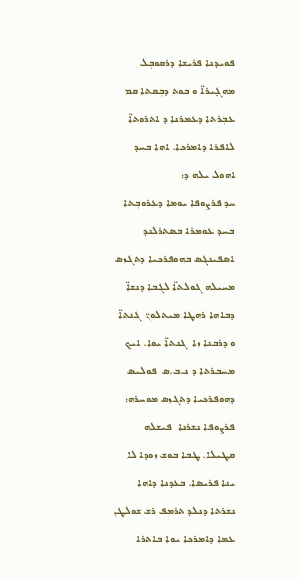ܦܘܝܕܢܐ ܦܪܝܫܐ ܕܪܩܘܒܼܠ ܡܗܓܻܝܪܐ̈ ܘ ܒܘܬ ܕܒܼܩܬܐ ܩܡ ܥܒܼܪܬܐ ܕܥܡܪܢܐ ܕ ܐܬܪܘܬܐ̈ ܠܐܦܪܐ ܕܐܡܪܟܐ. ܐܗܐ ܒܚܕ ܐܗܘܠ ܝܠܗ ܕ:
ܚܕ ܦܪܨܘܦܐ ܝܘܡܐ ܕܥܪܘܒܼܬܐ  ܒܚܕ ܥܘܡܪܐ ܒܣܬܪܠܢܕ  ܐܣܦܝܢܓܤ ܒܗܘܦܪܟܝܐ ܕܬܓܙܣ  ܡܚܝܠܗ ܓܘܠܬܐ̈ ܠܓܒܐ ܕܢܫܐ̈  ܕܒܐܗܐ ܪܗܛܐ ܡܝܬܠܘܢ̈  ܓܢܬܐ̈ ܘ ܕܪܒܢܐ ܙܐ  ܓܢܬܐ̈ ܝܘܐ. ܐܝܟ ܡܚܒܪܬܐ ܕ ܢ.ܒ.ܣ  ܦܘܠܝܣ ܕܗܘܦܪܟܝܐ ܕܬܓܙܣ ܡܘܚܪܗ: ܦܪܨܘܦܐ ܢܫܪܢܐ  ܦܝܫܠܗ ܩܛܝܠܐ. ܛܒܐ ܒܘܫ ܙܘܕܐ ܠܐ ܝܢܐ ܦܪܝܣܐ. ܒܥܕܢܐ ܕܐܗܐ ܢܫܪܬܐ ܕܢܠܕ ܬܪܡܦ ܪܫ ܫܘܠܛܢ ܥܡܐ ܕܐܡܪܟܐ ܝܘܐ ܒܐܬܪܐ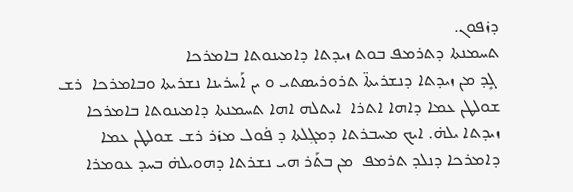ܕܙ̇ܦܘܢ.
ܬܚܡܢܬܐ ܕܬܪܡܦ ܒܘܬ ܙܝܕܬܐ ܕܐܡܝܢܘܬܐ ܒܐܡܪܟܐ
 ܓܻܕ ܡܢ ܙܝܕܬܐ ܕܢܫܪܝܬܐ̈ ܬܪܘܪܝܣܬܝ ܘ ܝܢ ܐܰܚܪܝܢܐ ܢܫܪܝܬܐ ܘܒܐܡܪܟܐ  ܪܫ ܫܘܠܛܢ ܥܡܐ ܕܐܗܐ ܐܬܪܐ  ܐܝܬܠܗ ܐܗܐ ܬܚܡܢܬܐ ܕܐܡܝܢܘܬܐ ܒܐܡܪܟܐ ܙܝܕܬܐ ܝܠܗ̇. ܐܝܟ ܡܚܒܪܬܐ ܕܡܓܼܠܬܐ ܕ ܦ̇ܘܠ ܡܙ̇ܪ ܪܫ ܫܘܠܛܢ ܥܡܐ ܕܐܡܪܟܐ ܕܢܠܕ ܬܪܡܦ  ܡܢ ܒܬܰܪ ܗܝ ܢܫܪܬܐ ܕܗܘܝܠܗ̇ ܒܚܕ ܥܘܡܪܐ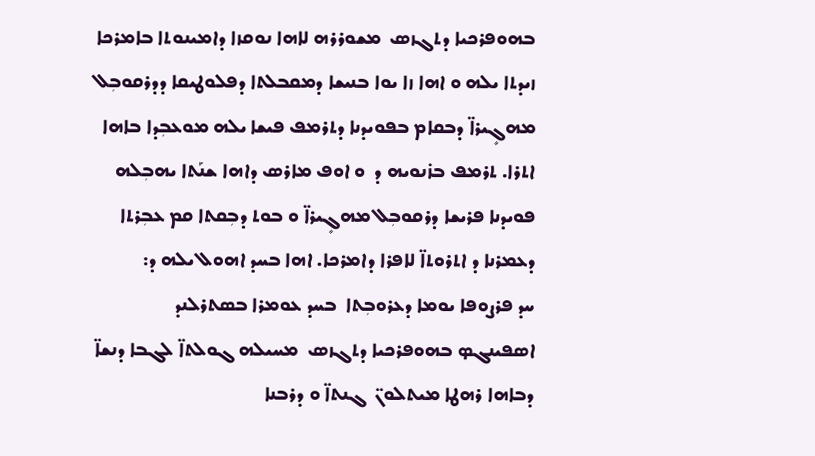ܒܗܘܦܪܟܝܐ ܕܬܓܙܣ  ܡܫܘܪܪܗ ܠܐܗܐ ܢܘܩܙܐ ܕܐܡܝܢܘܬܐ ܒܐܡܪܟܐ ܙܝܕܬܐ ܝܠܗ ܘ ܐܗܐ ܙܐ ܝܘܐ ܒܢܝܫܐ ܕܡܩܒܠܬܐ ܕܦܠܘܛܝܩܐ ܕܕܪܩܘܒܼܠ ܡܗܓܻܝܪܐ̈ ܕܒܩܐܡ ܒܦܘܝܕܢܐ ܕܬܪܡܦ ܦܝܫܐ ܝܠܗ ܡܘܥܒܼܕܐ ܒܐܗܐ ܐܬܪܐ. ܬܪܡܦ ܒܙ̇ܢܘܝܗ ܕ  ܘ ܐܘܦ ܡܐܪܣ ܕܐܗܐ ܫܢܰܬܐ ܝܗܒܼܠܗ  ܦܘܝܕܢܐ ܦܪܝܫܐ ܕܪܩܘܒܼܠ ܡܗܓܻܝܪܐ̈ ܘ ܒܘܬ ܕܒܼܩܬܐ ܩܡ ܥܒܼܪܬܐ ܕܥܡܪܢܐ ܕ ܐܬܪܘܬܐ̈ ܠܐܦܪܐ ܕܐܡܪܟܐ. ܐܗܐ ܒܚܕ ܐܗܘܠ ܝܠܗ ܕ:
ܚܕ ܦܪܨܘܦܐ ܝܘܡܐ ܕܥܪܘܒܼܬܐ  ܒܚܕ ܥܘܡܪܐ ܒܣܬܪܠܢܕ  ܐܣܦܝܢܓܤ ܒܗܘܦܪܟܝܐ ܕܬܓܙܣ  ܡܚܝܠܗ ܓܘܠܬܐ̈ ܠܓܒܐ ܕܢܫܐ̈  ܕܒܐܗܐ ܪܗܛܐ ܡܝܬܠܘܢ̈  ܓܢܬܐ̈ ܘ ܕܪܒܢܐ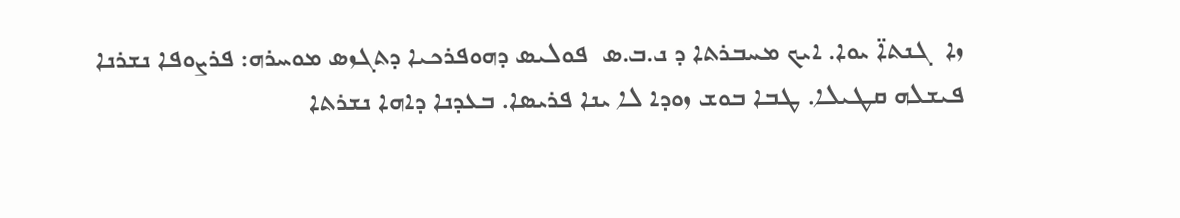ܙܐ  ܓܢܬܐ̈ ܝܘܐ. ܐܝܟ ܡܚܒܪܬܐ ܕ ܢ.ܒ.ܣ  ܦܘܠܝܣ ܕܗܘܦܪܟܝܐ ܕܬܓܙܣ ܡܘܚܪܗ: ܦܪܨܘܦܐ ܢܫܪܢܐ  ܦܝܫܠܗ ܩܛܝܠܐ. ܛܒܐ ܒܘܫ ܙܘܕܐ ܠܐ ܝܢܐ ܦܪܝܣܐ. ܒܥܕܢܐ ܕܐܗܐ ܢܫܪܬܐ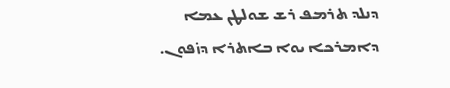ܕܢܠܕ ܬܪܡܦ ܪܫ ܫܘܠܛܢ ܥܡܐ ܕܐܡܪܟܐ ܝܘܐ ܒܐܬܪܐ ܕܙ̇ܦܘܢ.